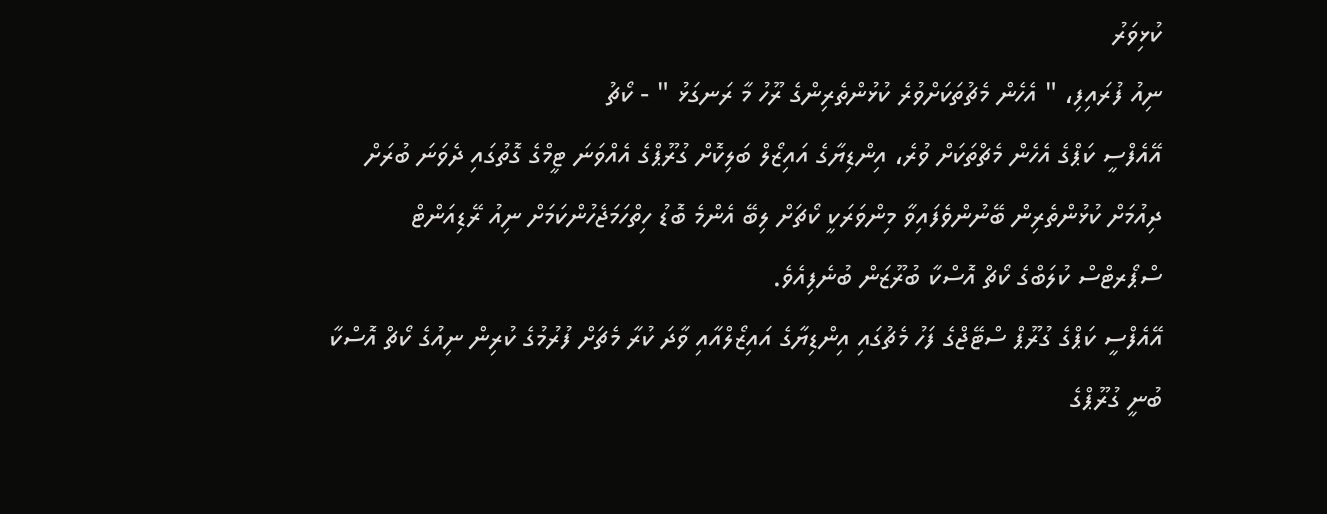ކުޅިވަރު
ނިއު ފުރައިފި، " އެހެން މެޗުތަކަށްވުރެ ކުޅުންތެރިންގެ ރޫހު މާ ރަނގަޅު " - ކޯޗު
އޭއެފްސީ ކަޕްގެ އެހެން މެޗްތަކަށް ވުރެ، އިންޑިޔާގެ އައިޒޯލް ބަލިކޮށް ގުރޫޕްގެ އެއްވަނަ ޓީމްގެ ގޮތުގައި ދެވަނަ ބުރަށް ދިއުމަށް ކުޅުންތެރިން ބޭނުންވެފައިވާ މިންވަރަކީ ކޯޗަށް ލިބޭ އެންމެ ބޮޑު ހިތްހަމަޖެހުންކަމަށް ނިއު ރޭޑިއަންޓް ސްޕޯރޓްސް ކުލަބްގެ ކޯޗް އޮސްކާ ބުރޫޒަން ބުނެފިއެވެ.
އޭއެފްސީ ކަޕްގެ ގުރޫޕް ސްޓޭޖްގެ ފަހު މެޗުގައި އިންޑިޔާގެ އައިޒޯލްއާއި ވާދަ ކުރާ މެޗަށް ފުރުމުގެ ކުރިން ނިއުގެ ކޯޗް އޮސްކާ ބުނީ ގުރޫޕްގެ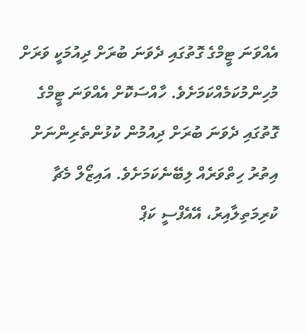އެއްވަނަ ޓީމްގެ ގޮތުގައި ދެވަނަ ބުރަށް ދިއުމަކީ ވަރަށް މުހިންމުކަމެއްކަމަށެވެ. ހާއްސަކޮށް އެއްވަނަ ޓީމްގެ ގޮތުގައި ދެވަނަ ބުރަށް ދިއުމުން ކުޅުންތެރިންނަށް އިތުރު ހިތްވަރެއް ލިބޭނެކަމަށެވެ. އައިޒޯލް މެޗާ ކުރިމަތިލާއިރު، އޭއެފްސީ ކަޕް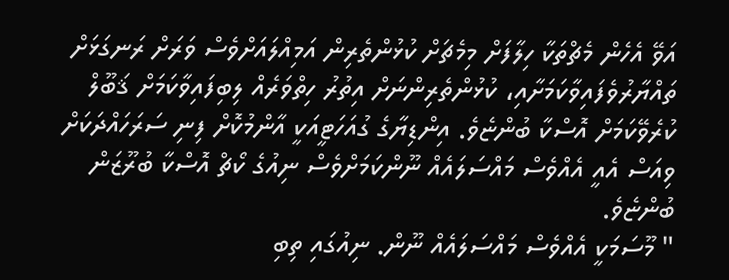އަވޭ އެހެން މެޗްތަކާ ހިލާފަށް މިމެޗަށް ކުޅުންތެރިން އަމިއްލައަށްވެސް ވަރަށް ރަނގަޅަށް ތައްޔާރުވެފައިވާކަމަށާއި، ކުޅުންތެރިންނަށް އިތުރު ހިތްވަރެއް ލިބިފައިވާކަމަށް ޤަބޫލް ކުރެވޭކަމަށް އޮސްކާ ބުންޏެވެ. އިންޑިޔާގެ ގުއަހަޓީއަކީ އާންމުކޮށް ފިނި ސަރަހައްދަކަށް ވިއަސް އެއީ އެއްވެސް މައްސަލައެއް ނޫންކަމަށްވެސް ނިއުގެ ކޯޗް އޮސްކާ ބުރޫޒަން ބުންޏެވެ.
" މޫސަމަކީ އެއްވެސް މައްސަލައެއް ނޫން. ނިއުގައި ތިބި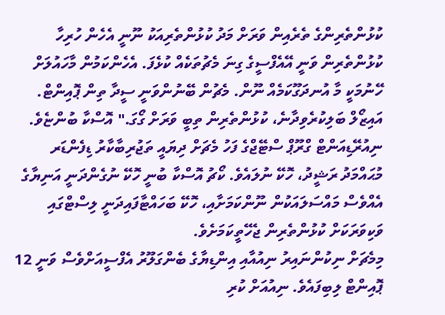ކުޅުންތެރިންގެ ތެރެއިން ވަރަށް މަދު ކުޅުންތެރިއަކު ނޫނީ އެހެން ހުރިހާ ކުޅުންތެރިން ވަނީ އޭއެފްސީގެ ގިނަ މެޗުތަކެއް ކުޅެފަ. އެހެންކަމުން މާހައުލަށް ހޭނުމަކީ މާ އުނދަގޫކަމެއް ނޫން. މެޗުން ބޭނުންވަނީ ސީދާ ތިން ޕޮއިންޓް. އައިޒޯލް ބަލިކުރެވިދާނެ، ކުޅުންތެރިން ތިބީ ވަރަށް ގޯގަ." އޮސްކާ ބުންޏެވެ.
ނިއުރޭޑިއަންޓް ގްރޫޕް ސްޓޭޖްގެ ފަހު މެޗަށް ދިޔައީ ތަޖުރިބާކާރު ޑިފެންޑަރ މުޙައްމަދު ރަޝީދު، ހޮކޭ ނުލައެވެ. ކޯޗު އޮސްކާ ބުނީ ހޮކޭ ނުގެންދަނީ އަނިޔާގެ އެއްވެސް މައްސަލައަކުން ނޫންކަމަށާއި، ހޮކޭ ބަހައްޓާފައިދަނީ ލިސްޓްގައި ވަކިވަރަކަށް ކުޅުންތެރިން ޖެހޭތީކަމަށެވެ.
މިމެޗަށް ނިކުންނައިރު ނިއުއާއި އިންޑިޔާގެ ބެންގަލޫރު އެފްސީއަށްވެސް ވަނީ 12 ޕޮއިންޓް ލިބިފައެވެ. ނިއުއަށް ކުރި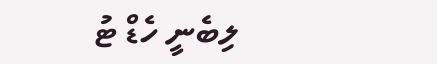ލިބެނީ ހެޑް ޓު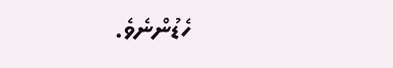ހެޑުންނެވެ.